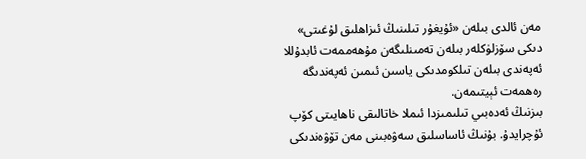مەن ئالدى بىلەن «ئۇيغۇر تىلىنىڭ ئىزاھلىق لۇغىتى» دىكى سۆزلۈكلەر بىلەن تەمىنلىگەن مۇھەممەت ئابدۇللا ئەپەندى بىلەن تىلكومدىكى ياسىن ئىمىن ئەپەندىگە رەھمەت ئېيتىمەن.
بىزنىڭ ئەدەبىي تىلىمىزدا ئىملا خاتالىقى ناھايىتى كۆپ ئۇچرايدۇ. بۇنىڭ ئاساسلىق سەۋەبىنى مەن تۆۋەندىكى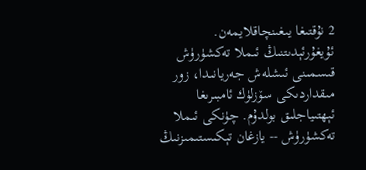2 نۇقتىغا يىغىنچاقلايمەن.
ئۇيغۇرئېدىتنىڭ ئىملا تەكشۈرۈش قىسمىنى ئىشلەش جەريانىدا، زور مىقداردىكى سۆزلۈك ئامبىرىغا ئېھتىياجلىق بولدۇم. چۈنكى ئىملا تەكشۈرۈش -- يازغان تېكىستىمىزنىڭ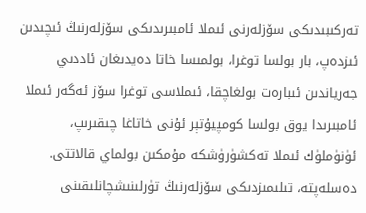تەركىبىدىكى سۆزلەرنى ئىملا ئامبىرىدىكى سۆزلەرنىڭ ئىچىدىن ئىزدەپ، بار بولسا توغرا، بولمىسا خاتا دەيدىغان ئاددىي جەرياندىن ئىبارەت بولغاچقا، ئىملاسى توغرا سۆز ئەگەر ئىملا ئامبىرىدا يوق بولسا كومپيۇتېر ئۇنى خاتاغا چىقىرىپ، ئۈنۈملۈك ئىملا تەكشۈرۈشكە مۇمكىن بولماي قالاتتى.
دەسلەپتە، تىلىمىزدىكى سۆزلەرنىڭ تۈرلىنىشچانلىقىنى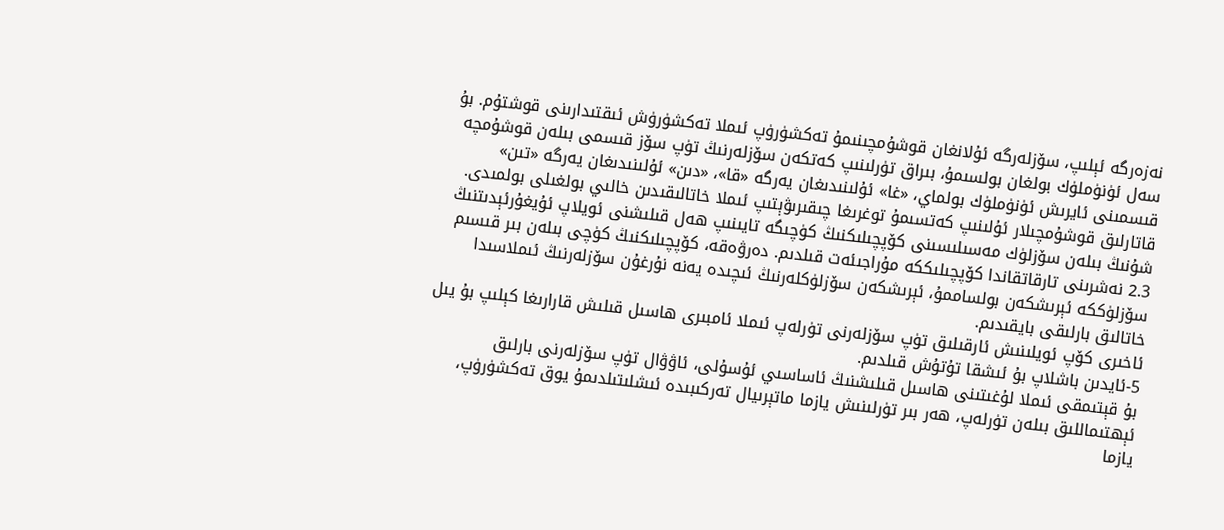نەزەرگە ئېلىپ، سۆزلەرگە ئۇلانغان قوشۇمچىنىمۇ تەكشۈرۈپ ئىملا تەكشۈرۈش ئىقتىدارىنى قوشتۇم. بۇ سەل ئۈنۈملۈك بولغان بولسىمۇ، بىراق تۈرلىنىپ كەتكەن سۆزلەرنىڭ تۈپ سۆز قىسمى بىلەن قوشۇمچە قىسمىنى ئايرىش ئۈنۈملۈك بولماي، «غا» ئۇلىنىدىغان يەرگە «قا»، «دىن» ئۇلىنىدىغان يەرگە «تىن» قاتارلىق قوشۇمچىلار ئۇلىنىپ كەتسىمۇ توغرىغا چىقىرىۋېتىپ ئىملا خاتالىقىدىن خالىي بولغىلى بولمىدى.
شۇنىڭ بىلەن سۆزلۈك مەسىلىسىنى كۆپچىلىكنىڭ كۈچىگە تايىنىپ ھەل قىلىشنى ئويلاپ ئۇيغۇرئېدىتنىڭ 2.3 نەشرىنى تارقاتقاندا كۆپچىلىككە مۇراجىئەت قىلدىم. دەرۋەقە، كۆپچىلىكنىڭ كۈچى بىلەن بىر قىسىم سۆزلۈككە ئېرىشكەن بولساممۇ، ئېرىشكەن سۆزلۈكلەرنىڭ ئىچىدە يەنە نۇرغۇن سۆزلەرنىڭ ئىملاسىدا خاتالىق بارلىقى بايقىدىم.
ئاخىرى كۆپ ئويلىنىش ئارقىلىق تۈپ سۆزلەرنى تۈرلەپ ئىملا ئامبىرى ھاسىل قىلىش قارارىغا كېلىپ بۇ يىل 5-ئايدىن باشلاپ بۇ ئىشقا تۇتۇش قىلدىم.
بۇ قېتىمقى ئىملا لۇغىتىنى ھاسىل قىلىشنىڭ ئاساسىي ئۇسۇلى، ئاۋۋال تۈپ سۆزلەرنى بارلىق ئېھتىماللىق بىلەن تۈرلەپ، ھەر بىر تۈرلىنىش يازما ماتېرىيال تەركىبىدە ئىشلىتىلدىمۇ يوق تەكشۈرۈپ، يازما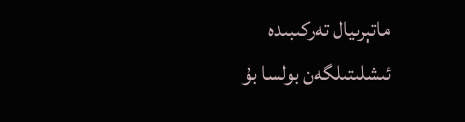ماتېرىيال تەركىبىدە ئىشلىتىلگەن بولسا بۇ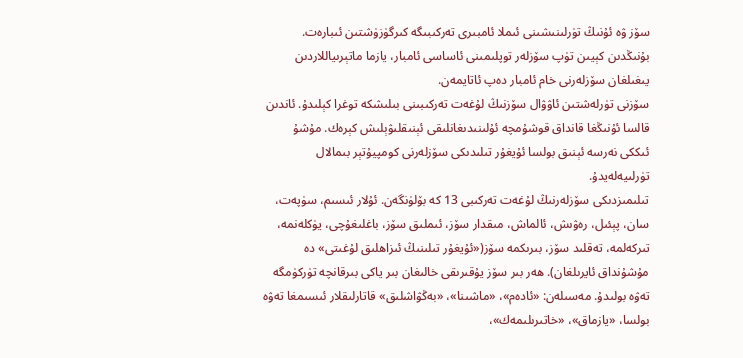سۆز ۋە ئۇنىڭ تۈرلىنىشىنى ئىملا ئامبىرى تەركىبىگە كىرگۈزۈشتىن ئىبارەت. بۇنىڭدىن كېيىن تۈپ سۆزلەر توپلىمىنى ئاساسى ئامبار، يازما ماتېرىياللاردىن يىغىلغان سۆزلەرنى خام ئامبار دەپ ئاتايمەن.
سۆزنى تۈرلەشتىن ئاۋۋال سۆزنىڭ لۇغەت تەركىبىنى بىلىشكە توغرا كېلىدۇ. ئاندىن قالسا ئۇنىڭغا قانداق قوشۇمچە ئۇلىنىدىغانلىقى ئېنىقلىۋېلىش كېرەك. مۇشۇ ئىككى نەرسە ئېنىق بولسا ئۇيغۇر تىلىدىكى سۆزلەرنى كومپيۇتېر بىمالال تۈرلىيەلەيدۇ.
تىلىمىزدىكى سۆزلەرنىڭ لۇغەت تەركىبى 13 كە بۆلۈنگەن. ئۇلار ئىسىم، سۈپەت، سان، پېئىل، رەۋىش، ئالماش، مىقدار سۆز، ئىملىق سۆز، باغلىغۇچى، يۈكلەنمە، تىركەلمە، تەقلىد سۆز، بىرىكمە سۆز(«ئۇيغۇر تىلىنىڭ ئىزاھلىق لۇغىتى» دە مۇشۇنداق ئايرىلغان). ھەر بىر سۆز يۇقىرىقى خالىغان بىر ياكى بىرقانچە تۈركۈمگە تەۋە بولىدۇ. مەسىلەن: «ئادەم»، «ماشىنا»، «بەڭۋاشلىق» قاتارلىقلار ئىسىمغا تەۋە بولسا، «يازماق»، «خاتىرىلىمەك»،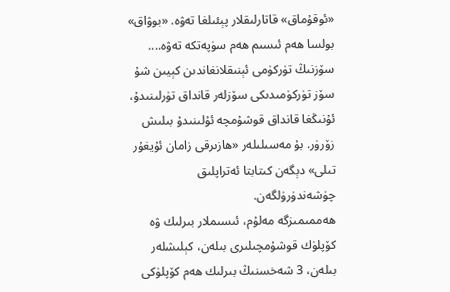«ئوقۇماق» قاتارلىقلار پېئىلغا تەۋە. «بوۋاق» بولسا ھەم ئىسىم ھەم سۈپەتكە تەۋە....
سۆزنىڭ تۈركۈمى ئېنىقلانغاندىن كېيىن شۇ سۆز تۈركۈمىدىكى سۆزلەر قانداق تۈرلىنىدۇ، ئۇنىڭغا قانداق قوشۇمچە ئۇلىنىدۇ بىلىش زۆرۈر. بۇ مەسىلىلەر «ھازىرقى زامان ئۇيغۇر تىلى» دېگەن كىتابتا ئەتراپلىق چۈشەندۈرۈلگەن.
ھەممىمىزگە مەلۇم، ئىسىملار بىرلىك ۋە كۆپلۈك قوشۇمچىلىرى بىلەن، كېلىشلەر بىلەن، 3 شەخسنىڭ بىرلىك ھەم كۆپلۈكى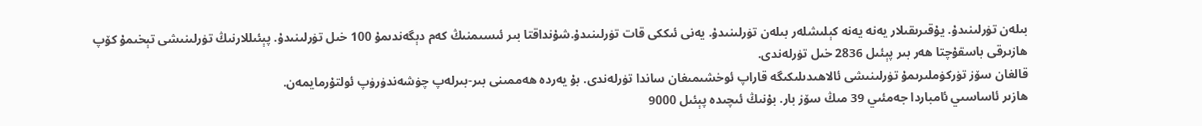بىلەن تۈرلىنىدۇ. يۇقىرىقىلار يەنە يەنە كېلىشلەر بىلەن تۈرلىنىدۇ. يەنى ئىككى قات تۈرلىنىدۇ.شۇنداقتا بىر ئىسىمنىڭ كەم دېگەندىمۇ 100 خىل تۈرلىنىدۇ. پېئىللارنىڭ تۈرلىنىشى تېخىمۇ كۆپ ھازىرقى باسقۇچتا ھەر بىر پېئىل 2836 خىل تۈرلەندى.
قالغان سۆز تۈركۈملىرىمۇ تۈرلىنىشى ئالاھىدىلىكىگە قاراپ ئوخشىمىغان ساندا تۈرلەندى. بۇ يەردە ھەممىنى بىر-بىرلەپ چۈشەندۈرۈپ ئولتۇرمايمەن.
ھازىر ئاساسىي ئامباردا جەمئىي 39 مىڭ سۆز بار. بۇنىڭ ئىچىدە پېئىل 9000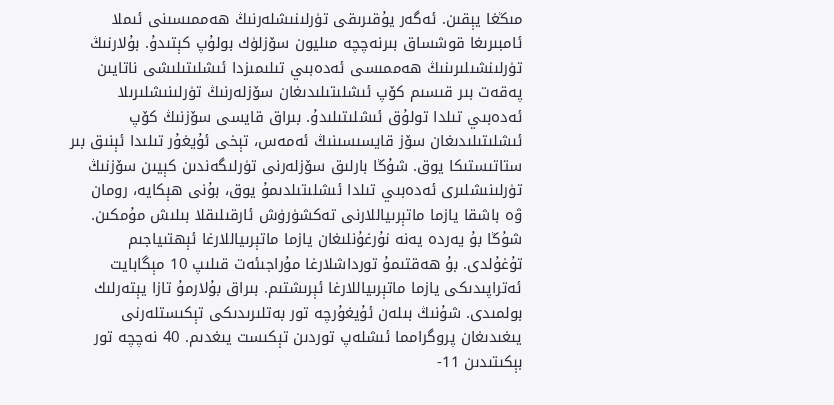مىڭغا يېقىن. ئەگەر يۇقىرىقى تۈرلىنىشلەرنىڭ ھەممىسىنى ئىملا ئامبىرىغا قوشساق بىرنەچچە مىليون سۆزلۈك بولۇپ كېتىدۇ. بۇلارنىڭ تۈرلىنشىلىرىنىڭ ھەممىسى ئەدەبىي تىلىمىزدا ئىشلىتىلىشى ناتايىن پەقەت بىر قىسىم كۆپ ئىشلىتىلىدىغان سۆزلەرنىڭ تۈرلىنىشلىرىلا ئەدەبىي تىلدا تولۇق ئىشلىتىلىدۇ. بىراق قايسى سۆزنىڭ كۆپ ئىشلىتىلىدىغان سۆز قايسىسىنىڭ ئەمەس، تېخى ئۇيغۇر تىلىدا ئېنىق بىر ستاتىستىكا يوق. شۇڭا بارلىق سۆزلەرنى تۈرلىگەندىن كېيىن سۆزنىڭ تۈرلىنىشلىرى ئەدەبىي تىلدا ئىشلىتىلدىمۇ يوق، بۇنى ھېكايە، رومان ۋە باشقا يازما ماتېرىياللارنى تەكشۈرۈش ئارقىلىقلا بىلىش مۇمكىن.
شۇڭا بۇ يەردە يەنە نۇرغۇنلىغان يازما ماتېرىياللارغا ئېھتىياجىم تۇغۇلدى. بۇ ھەقتىمۇ تورداشلارغا مۇراجىئەت قىلىپ 10 مېگابايت ئەتراپىدىكى يازما ماتېرىياللارغا ئېرىشتىم. بىراق بۇلارمۇ تازا يېتەرلىك بولمىدى. شۇنىڭ بىلەن ئۇيغۇرچە تور بەتلىرىدىكى تېكىستلەرنى يىغىدىغان پروگرامما ئىشلەپ توردىن تېكىست يىغدىم. 40 نەچچە تور بېكىتىدىن 11-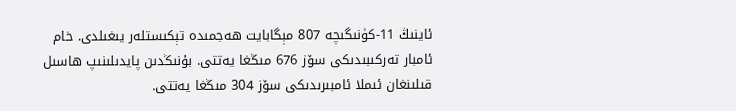ئاينىڭ 11-كۈنىگىچە 807 مېگابايت ھەجمىدە تېكىستلەر يىغىلدى. خام ئامبار تەركىبىدىكى سۆز 676 مىڭغا يەتتى. بۇنىڭدىن پايدىلىنىپ ھاسىل قىلىنغان ئىملا ئامبىرىدىكى سۆز 304 مىڭغا يەتتى.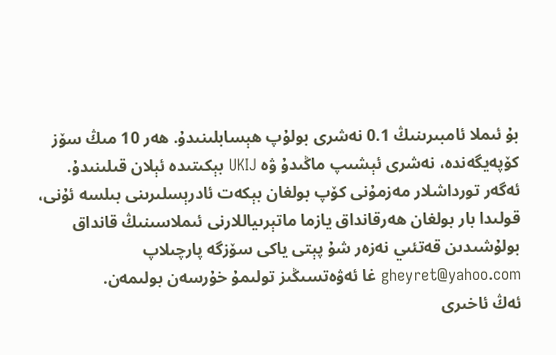بۇ ئىملا ئامبىرىنىڭ 0.1 نەشرى بولۇپ ھېسابلىنىدۇ. ھەر 10 مىڭ سۆز كۆپەيگەندە، نەشرى ئېشىپ ماڭىدۇ ۋە UKIJ بېكىتىدە ئېلان قىلىنىدۇ.
ئەگەر تورداشلار مەزمۇنى كۆپ بولغان بېكەت ئادرېسلىرىنى بىلسە ئۇنى، قولىدا بار بولغان ھەرقانداق يازما ماتېرىياللارنى ئىملاسىنىڭ قانداق بولۇشىدىن قەتئىي نەزەر شۇ پېتى ياكى سۆزگە پارچىلاپ gheyret@yahoo.com غا ئەۋەتسىڭىز تولىمۇ خۇرسەن بولىمەن.
ئەڭ ئاخىرى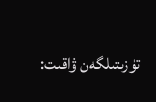تۈزىتىلگەن ۋاقىت: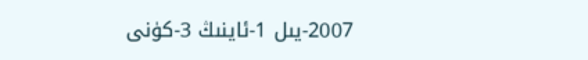2007-يىل 1-ئاينىڭ 3-كۈنى